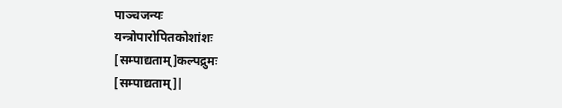पाञ्चजन्यः
यन्त्रोपारोपितकोशांशः
[सम्पाद्यताम्]कल्पद्रुमः
[सम्पाद्यताम्]|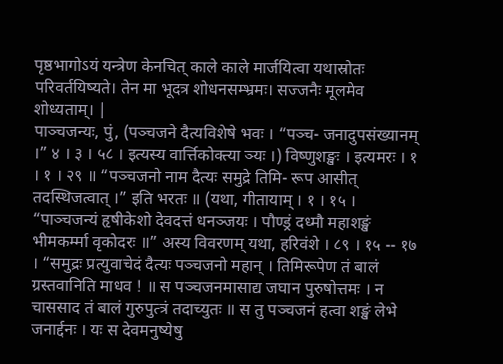पृष्ठभागोऽयं यन्त्रेण केनचित् काले काले मार्जयित्वा यथास्रोतः परिवर्तयिष्यते। तेन मा भूदत्र शोधनसम्भ्रमः। सज्जनैः मूलमेव शोध्यताम्। |
पाञ्चजन्यः, पुं, (पञ्चजने दैत्यविशेषे भवः । “पञ्च- जनादुपसंख्यानम् ।” ४ । ३ । ५८ । इत्यस्य वार्त्तिकोक्त्या ञ्यः ।) विष्णुशङ्खः । इत्यमरः । १ । १ । २९ ॥ “पञ्चजनो नाम दैत्यः समुद्रे तिमि- रूप आसीत् तदस्थिजत्वात् ।” इति भरतः ॥ (यथा, गीतायाम् । १ । १५ । “पाञ्चजन्यं हृषीकेशो देवदत्तं धनञ्जयः । पौण्ड्रं दध्मौ महाशङ्खं भीमकर्म्मा वृकोदरः ॥” अस्य विवरणम् यथा, हरिवंशे । ८९ । १५ -- १७ । “समुद्रः प्रत्युवाचेदं दैत्यः पञ्चजनो महान् । तिमिरूपेण तं बालं ग्रस्तवानिति माधव ! ॥ स पञ्चजनमासाद्य जघान पुरुषोत्तमः । न चाससाद तं बालं गुरुपुत्त्रं तदाच्युतः ॥ स तु पञ्चजनं हत्वा शङ्खं लेभे जनार्द्दनः । यः स देवमनुष्येषु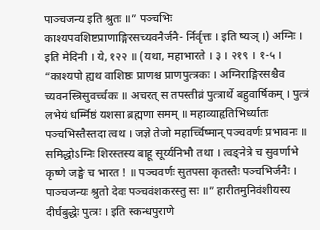पाञ्चजन्य इति श्रुतः ॥” पञ्चभिः काश्यपवशिष्टप्राणाङ्गिरसच्यवनैर्जनै- र्निर्वृत्तः । इति ष्यञ् ।) अग्निः । इति मेदिनी । ये, १२२ ॥ (यथा, महाभारते । ३ । २१९ । १-५ । “काश्यपो ह्यथ वाशिष्ठः प्राणश्च प्राणपुत्त्रकः । अग्निराङ्गिरसश्चैव च्यवनस्त्रिसुवर्च्चकः ॥ अचरत् स तपस्तीव्रं पुत्त्रार्थे बहुवार्षिकम् । पुत्त्रं लभेयं धर्म्मिष्ठं यशसा ब्रह्मणा समम् ॥ महाव्याहृतिभिर्ध्यातः पञ्चभिस्तैस्तदा त्वथ । जज्ञे तेजो महार्च्चिष्मान् पञ्चवर्णः प्रभावनः ॥ समिद्धोऽग्निः शिरस्तस्य बाहू सूर्य्यनिभौ तथा । त्वङ्नेत्रे च सुवर्णाभे कृष्णे जङ्घे च भारत ! ॥ पञ्चवर्णः सुतपसा कृतस्तैः पञ्चभिर्जनैः । पाञ्चजन्यः श्रुतो देवः पञ्चवंशकरस्तु सः ॥” हारीतमुनिवंशीयस्य दीर्घबुद्धेः पुत्त्रः । इति स्कन्धपुराणे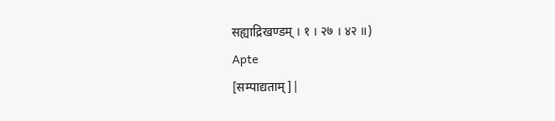सह्याद्रिखण्डम् । १ । २७ । ४२ ॥)
Apte
[सम्पाद्यताम्]|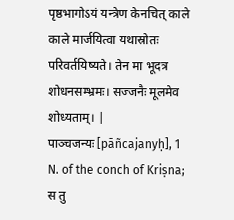पृष्ठभागोऽयं यन्त्रेण केनचित् काले काले मार्जयित्वा यथास्रोतः परिवर्तयिष्यते। तेन मा भूदत्र शोधनसम्भ्रमः। सज्जनैः मूलमेव शोध्यताम्। |
पाञ्चजन्यः [pāñcajanyḥ], 1 N. of the conch of Kriṣna; स तु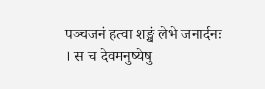पञ्चजनं हत्वा शङ्खं लेभे जनार्दनः । स च देवमनुष्येषु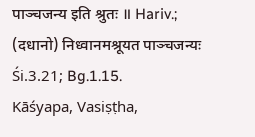पाञ्चजन्य इति श्रुतः ॥ Hariv.; (दधानो) निध्वानमश्रूयत पाञ्चजन्यः Śi.3.21; Bg.1.15.
Kāśyapa, Vasiṣṭha,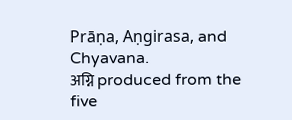Prāṇa, Aṇgirasa, and Chyavana.
अग्नि produced from the five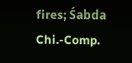fires; Śabda Chi.-Comp.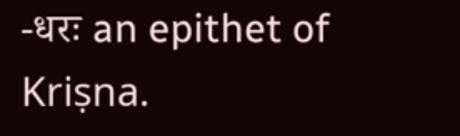-धरः an epithet of Kriṣna.